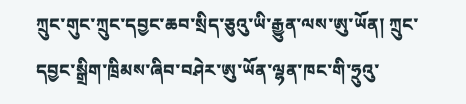ཀྲུང་གུང་ཀྲུང་དབྱང་ཆབ་སྲིད་ཅུའུ་ཡི་རྒྱུན་ལས་ཨུ་ཡོན། ཀྲུང་དབྱང་སྒྲིག་ཁྲིམས་ཞིབ་བཤེར་ཨུ་ཡོན་ལྷན་ཁང་གི་ཧྲུའུ་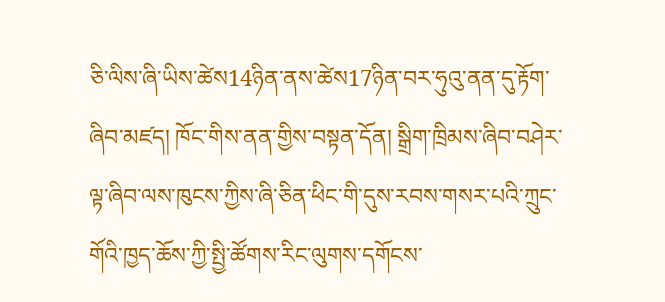ཅི་ལིས་ཞི་ཡིས་ཚེས14ཉིན་ནས་ཚེས17ཉིན་བར་ཧུའུ་ནན་དུ་རྟོག་ཞིབ་མཛད། ཁོང་གིས་ནན་གྱིས་བསྟན་དོན། སྒྲིག་ཁྲིམས་ཞིབ་བཤེར་ལྟ་ཞིབ་ལས་ཁུངས་ཀྱིས་ཞི་ཅིན་ཕིང་གི་དུས་རབས་གསར་པའི་ཀྲུང་གོའི་ཁྱད་ཆོས་ཀྱི་སྤྱི་ཚོགས་རིང་ལུགས་དགོངས་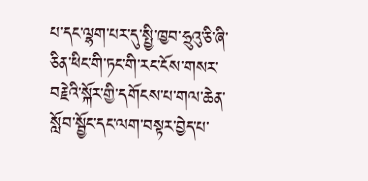པ་དང་ལྷག་པར་དུ་སྤྱི་ཁྱབ་ཧྲུའུ་ཅི་ཞི་ཅིན་ཕིང་གི་ཏང་གི་རང་ངོས་གསར་བརྗེའི་སྐོར་གྱི་དགོངས་པ་གལ་ཆེན་སློབ་སྦྱོང་དང་ལག་བསྟར་བྱེད་པ་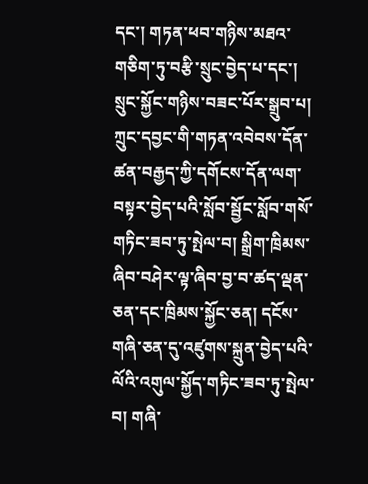དང་། གཏན་ཕབ་གཉིས་མཐའ་གཅིག་ཏུ་བརྩི་སྲུང་བྱེད་པ་དང་། སྲུང་སྐྱོང་གཉིས་བཟང་པོར་སྒྲུབ་པ། ཀྲུང་དབྱང་གི་གཏན་འབེབས་དོན་ཚན་བརྒྱད་ཀྱི་དགོངས་དོན་ལག་བསྟར་བྱེད་པའི་སློབ་སྦྱོང་སློབ་གསོ་གཏིང་ཟབ་ཏུ་སྤེལ་བ། སྒྲིག་ཁྲིམས་ཞིབ་བཤེར་ལྟ་ཞིབ་བྱ་བ་ཚད་ལྡན་ཅན་དང་ཁྲིམས་སྐྱོང་ཅན། དངོས་གཞི་ཅན་དུ་འཛུགས་སྐྲུན་བྱེད་པའི་ལོའི་འགུལ་སྐྱོད་གཏིང་ཟབ་ཏུ་སྤེལ་བ། གཞི་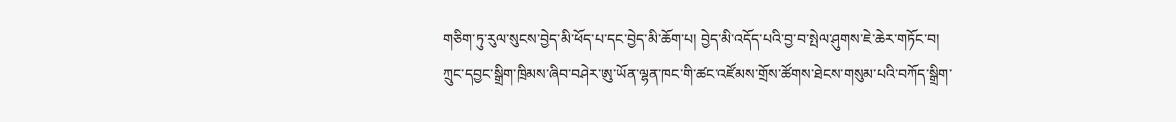གཅིག་ཏུ་རུལ་སུངས་བྱེད་མི་ཕོད་པ་དང་བྱེད་མི་ཆོག་པ། བྱེད་མི་འདོད་པའི་བྱ་བ་སྤེལ་ཤུགས་ཇེ་ཆེར་གཏོང་བ། ཀྲུང་དབྱང་སྒྲིག་ཁྲིམས་ཞིབ་བཤེར་ཨུ་ཡོན་ལྷན་ཁང་གི་ཚང་འཛོམས་གྲོས་ཚོགས་ཐེངས་གསུམ་པའི་བཀོད་སྒྲིག་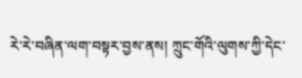རེ་རེ་བཞིན་ལག་བསྟར་བྱས་ནས། ཀྲུང་གོའི་ལུགས་ཀྱི་དེང་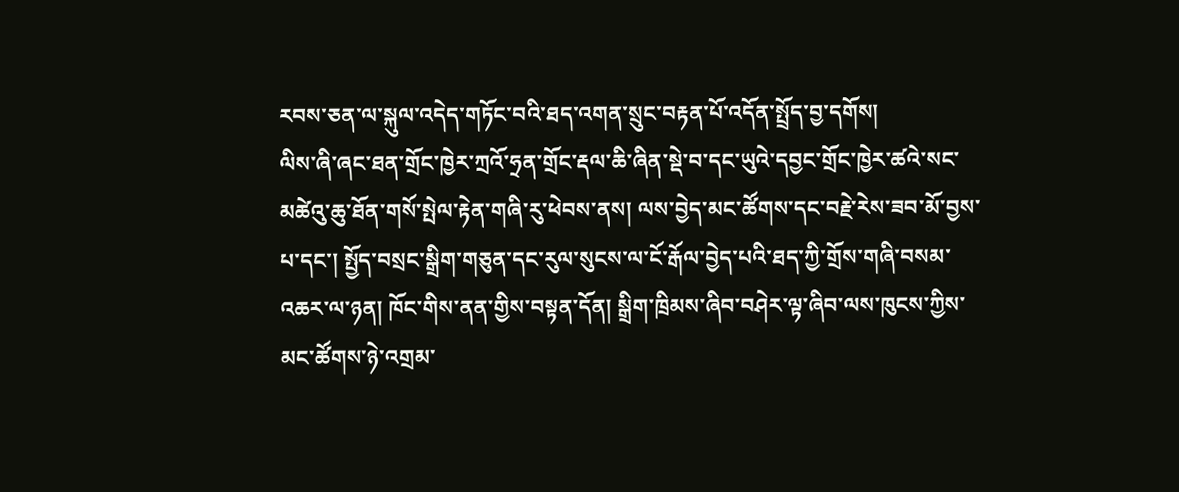རབས་ཅན་ལ་སྐུལ་འདེད་གཏོང་བའི་ཐད་འགན་སྲུང་བརྟན་པོ་འདོན་སྤྲོད་བྱ་དགོས།
ལིས་ཞི་ཞང་ཐན་གྲོང་ཁྱེར་ཀྲའོ་ཧྲན་གྲོང་རྡལ་ཆི་ཞིན་སྡེ་བ་དང་ཡུའེ་དབྱང་གྲོང་ཁྱེར་ཚའེ་སང་མཚེའུ་ཆུ་ཐོན་གསོ་སྤེལ་རྟེན་གཞི་རུ་ཕེབས་ནས། ལས་བྱེད་མང་ཚོགས་དང་བརྗེ་རེས་ཟབ་མོ་བྱས་པ་དང་། སྤྱོད་བསྲང་སྒྲིག་གཅུན་དང་རུལ་སུངས་ལ་ངོ་རྒོལ་བྱེད་པའི་ཐད་ཀྱི་གྲོས་གཞི་བསམ་འཆར་ལ་ཉན། ཁོང་གིས་ནན་གྱིས་བསྟན་དོན། སྒྲིག་ཁྲིམས་ཞིབ་བཤེར་ལྟ་ཞིབ་ལས་ཁུངས་ཀྱིས་མང་ཚོགས་ཉེ་འགྲམ་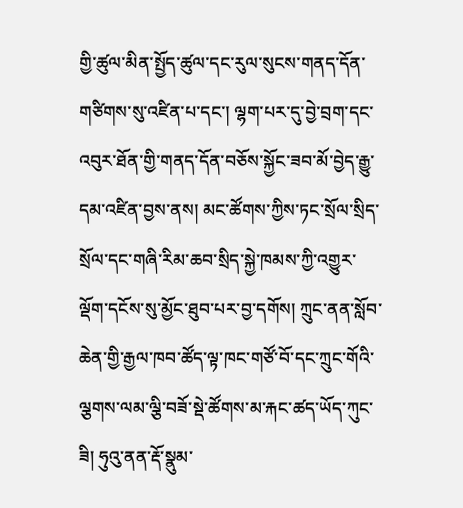གྱི་ཚུལ་མིན་སྤྱོད་ཚུལ་དང་རུལ་སུངས་གནད་དོན་གཙིགས་སུ་འཛིན་པ་དང་། ལྷག་པར་དུ་བྱེ་བྲག་དང་འབུར་ཐོན་གྱི་གནད་དོན་བཅོས་སྐྱོང་ཟབ་མོ་བྱེད་རྒྱུ་དམ་འཛིན་བྱས་ནས། མང་ཚོགས་ཀྱིས་ཏང་སྲོལ་སྲིད་སྲོལ་དང་གཞི་རིམ་ཆབ་སྲིད་སྐྱེ་ཁམས་ཀྱི་འགྱུར་ལྡོག་དངོས་སུ་མྱོང་ཐུབ་པར་བྱ་དགོས། ཀྲུང་ནན་སློབ་ཆེན་གྱི་རྒྱལ་ཁབ་ཚོད་ལྟ་ཁང་གཙོ་བོ་དང་ཀྲུང་གོའི་ལྕགས་ལམ་ལྕི་བཟོ་སྡེ་ཚོགས་མ་རྐང་ཚད་ཡོད་ཀུང་ཟི། ཧུའུ་ནན་རྡོ་སྣུམ་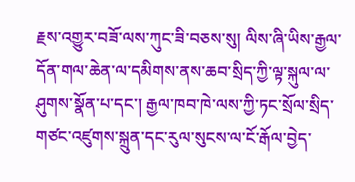རྗས་འགྱུར་བཟོ་ལས་ཀུང་ཟི་བཅས་སུ། ལིས་ཞི་ཡིས་རྒྱལ་དོན་གལ་ཆེན་ལ་དམིགས་ནས་ཆབ་སྲིད་ཀྱི་ལྟ་སྐུལ་ལ་ཤུགས་སྣོན་པ་དང་། རྒྱལ་ཁབ་ཁེ་ལས་ཀྱི་ཏང་སྲོལ་སྲིད་གཙང་འཛུགས་སྐྲུན་དང་རུལ་སུངས་ལ་ངོ་རྒོལ་བྱེད་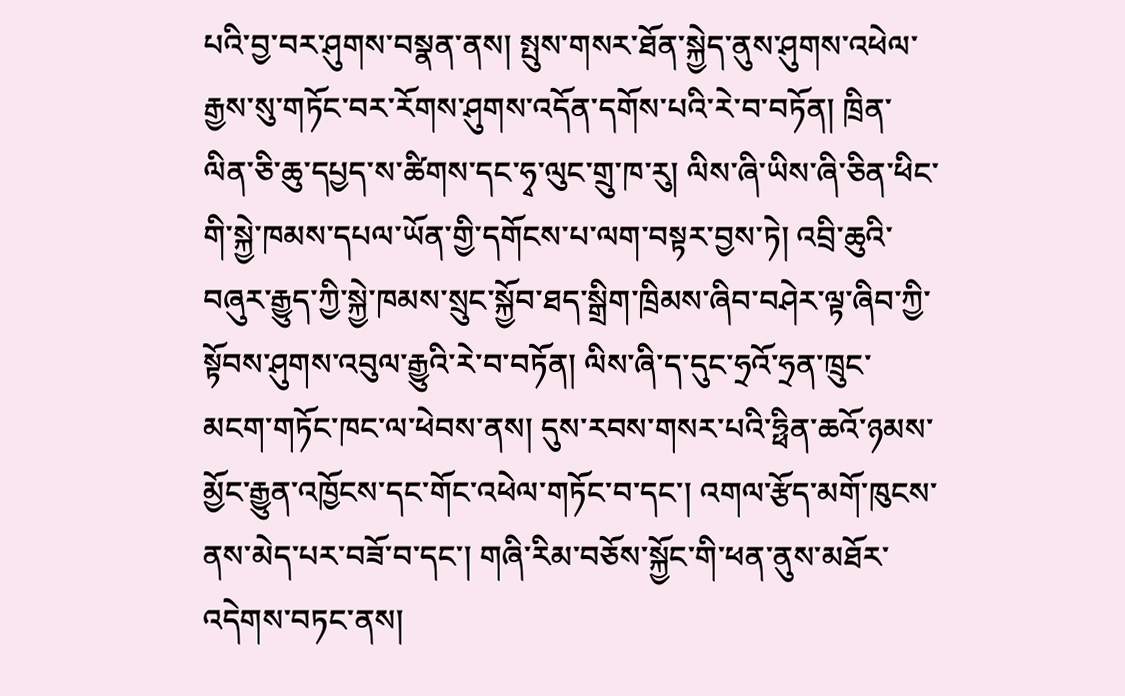པའི་བྱ་བར་ཤུགས་བསྣན་ནས། སྤུས་གསར་ཐོན་སྐྱེད་ནུས་ཤུགས་འཕེལ་རྒྱས་སུ་གཏོང་བར་རོགས་ཤུགས་འདོན་དགོས་པའི་རེ་བ་བཏོན། ཁྲིན་ལིན་ཅི་ཆུ་དཔྱད་ས་ཚིགས་དང་ཧྭ་ལུང་གྲུ་ཁ་རུ། ལིས་ཞི་ཡིས་ཞི་ཅིན་ཕིང་གི་སྐྱེ་ཁམས་དཔལ་ཡོན་གྱི་དགོངས་པ་ལག་བསྟར་བྱས་ཏེ། འབྲི་ཆུའི་བཞུར་རྒྱུད་ཀྱི་སྐྱེ་ཁམས་སྲུང་སྐྱོབ་ཐད་སྒྲིག་ཁྲིམས་ཞིབ་བཤེར་ལྟ་ཞིབ་ཀྱི་སྟོབས་ཤུགས་འབུལ་རྒྱུའི་རེ་བ་བཏོན། ལིས་ཞི་ད་དུང་ཧྲའོ་ཧྲན་ཁྲུང་མངག་གཏོང་ཁང་ལ་ཕེབས་ནས། དུས་རབས་གསར་པའི་ཧྥིན་ཆའོ་ཉམས་མྱོང་རྒྱུན་འཁྱོངས་དང་གོང་འཕེལ་གཏོང་བ་དང་། འགལ་རྩོད་མགོ་ཁུངས་ནས་མེད་པར་བཟོ་བ་དང་། གཞི་རིམ་བཅོས་སྐྱོང་གི་ཕན་ནུས་མཐོར་འདེགས་བཏང་ནས།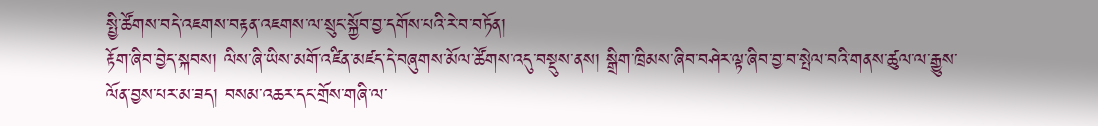སྤྱི་ཚོགས་བདེ་འཇགས་བརྟན་འཇགས་ལ་སྲུང་སྐྱོབ་བྱ་དགོས་པའི་རེ་བ་བཏོན།
རྟོག་ཞིབ་བྱེད་སྐབས། ལིས་ཞི་ཡིས་མགོ་འཛིན་མཛད་དེ་བཞུགས་མོལ་ཚོགས་འདུ་བསྡུས་ནས། སྒྲིག་ཁྲིམས་ཞིབ་བཤེར་ལྟ་ཞིབ་བྱ་བ་སྤེལ་བའི་གནས་ཚུལ་ལ་རྒྱུས་ལོན་བྱས་པར་མ་ཟད། བསམ་འཆར་དང་གྲོས་གཞི་ལ་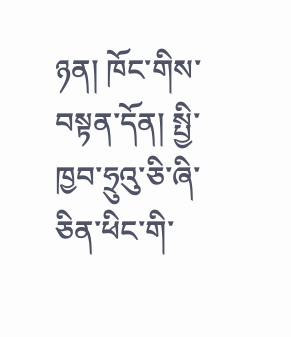ཉན། ཁོང་གིས་བསྟན་དོན། སྤྱི་ཁྱབ་ཧྲུའུ་ཅི་ཞི་ཅིན་ཕིང་གི་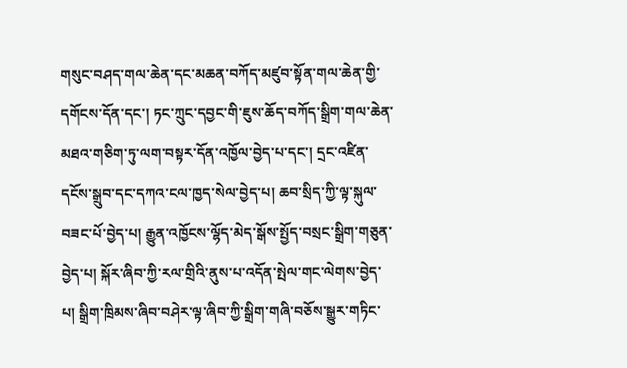གསུང་བཤད་གལ་ཆེན་དང་མཆན་བཀོད་མཛུབ་སྟོན་གལ་ཆེན་གྱི་དགོངས་དོན་དང་། ཏང་ཀྲུང་དབྱང་གི་ཇུས་ཆོད་བཀོད་སྒྲིག་གལ་ཆེན་མཐའ་གཅིག་ཏུ་ལག་བསྟར་དོན་འཁྱོལ་བྱེད་པ་དང་། དྲང་འཛིན་དངོས་སྒྲུབ་དང་དཀའ་ངལ་ཁྱད་སེལ་བྱེད་པ། ཆབ་སྲིད་ཀྱི་ལྟ་སྐུལ་བཟང་པོ་བྱེད་པ། རྒྱུན་འཁྱོངས་ལྷོད་མེད་སྒོས་སྤྱོད་བསྲང་སྒྲིག་གཅུན་བྱེད་པ། སྐོར་ཞིབ་ཀྱི་རལ་གྲིའི་ནུས་པ་འདོན་སྤེལ་གང་ལེགས་བྱེད་པ། སྒྲིག་ཁྲིམས་ཞིབ་བཤེར་ལྟ་ཞིབ་ཀྱི་སྒྲིག་གཞི་བཅོས་སྒྱུར་གཏིང་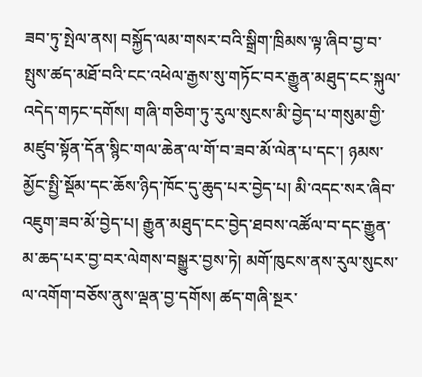ཟབ་ཏུ་སྤེལ་ནས། བསྐྱོད་ལམ་གསར་བའི་སྒྲིག་ཁྲིམས་ལྟ་ཞིབ་བྱ་བ་སྤུས་ཚད་མཐོ་བའི་ངང་འཕེལ་རྒྱས་སུ་གཏོང་བར་རྒྱུན་མཐུད་ངང་སྐུལ་འདེད་གཏང་དགོས། གཞི་གཅིག་ཏུ་རུལ་སུངས་མི་བྱེད་པ་གསུམ་གྱི་མཛུབ་སྟོན་དོན་སྙིང་གལ་ཆེན་ལ་གོ་བ་ཟབ་མོ་ལེན་པ་དང་། ཉམས་མྱོང་སྤྱི་སྡོམ་དང་ཆོས་ཉིད་ཁོང་དུ་ཆུད་པར་བྱེད་པ། མི་འདང་སར་ཞིབ་འཇུག་ཟབ་མོ་བྱེད་པ། རྒྱུན་མཐུད་ངང་བྱེད་ཐབས་འཚོལ་བ་དང་རྒྱུན་མ་ཆད་པར་བྱ་བར་ལེགས་བསྒྱུར་བྱས་ཏེ། མགོ་ཁུངས་ནས་རུལ་སུངས་ལ་འགོག་བཅོས་ནུས་ལྡན་བྱ་དགོས། ཚད་གཞི་སྔར་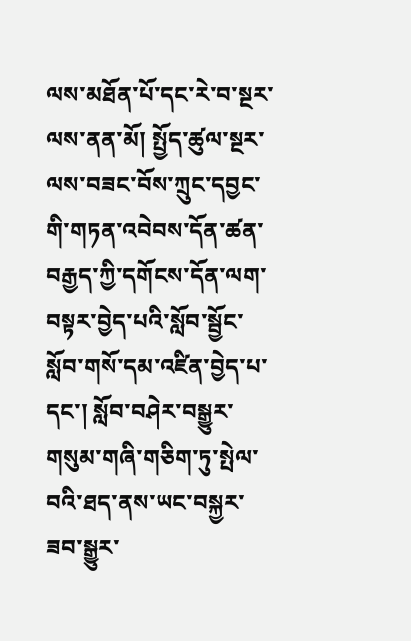ལས་མཐོན་པོ་དང་རེ་བ་སྔར་ལས་ནན་མོ། སྤྱོད་ཚུལ་སྔར་ལས་བཟང་བོས་ཀྲུང་དབྱང་གི་གཏན་འབེབས་དོན་ཚན་བརྒྱད་ཀྱི་དགོངས་དོན་ལག་བསྟར་བྱེད་པའི་སློབ་སྦྱོང་སློབ་གསོ་དམ་འཛིན་བྱེད་པ་དང་། སློབ་བཤེར་བསྒྱུར་གསུམ་གཞི་གཅིག་ཏུ་སྤེལ་བའི་ཐད་ནས་ཡང་བསྐྱར་ཟབ་སྒྱུར་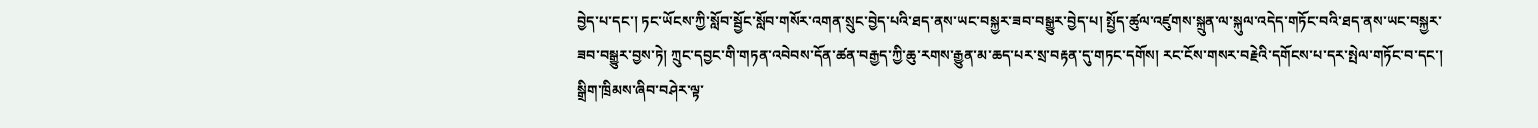བྱེད་པ་དང་། ཏང་ཡོངས་ཀྱི་སློབ་སྦྱོང་སློབ་གསོར་འགན་སྲུང་བྱེད་པའི་ཐད་ནས་ཡང་བསྐྱར་ཟབ་བསྒྱུར་བྱེད་པ། སྤྱོད་ཚུལ་འཛུགས་སྐྲུན་ལ་སྐུལ་འདེད་གཏོང་བའི་ཐད་ནས་ཡང་བསྐྱར་ཟབ་བསྒྱུར་བྱས་ཏེ། ཀྲུང་དབྱང་གི་གཏན་འབེབས་དོན་ཚན་བརྒྱད་ཀྱི་ཆུ་རགས་རྒྱུན་མ་ཆད་པར་སྲ་བརྟན་དུ་གཏང་དགོས། རང་ངོས་གསར་བརྗེའི་དགོངས་པ་དར་སྤེལ་གཏོང་བ་དང་། སྒྲིག་ཁྲིམས་ཞིབ་བཤེར་ལྟ་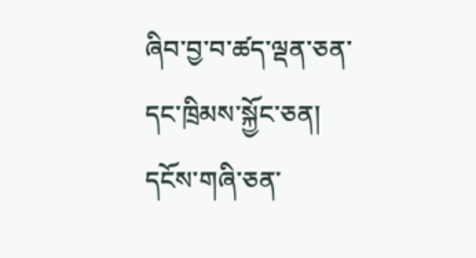ཞིབ་བྱ་བ་ཚད་ལྡན་ཅན་དང་ཁྲིམས་སྐྱོང་ཅན། དངོས་གཞི་ཅན་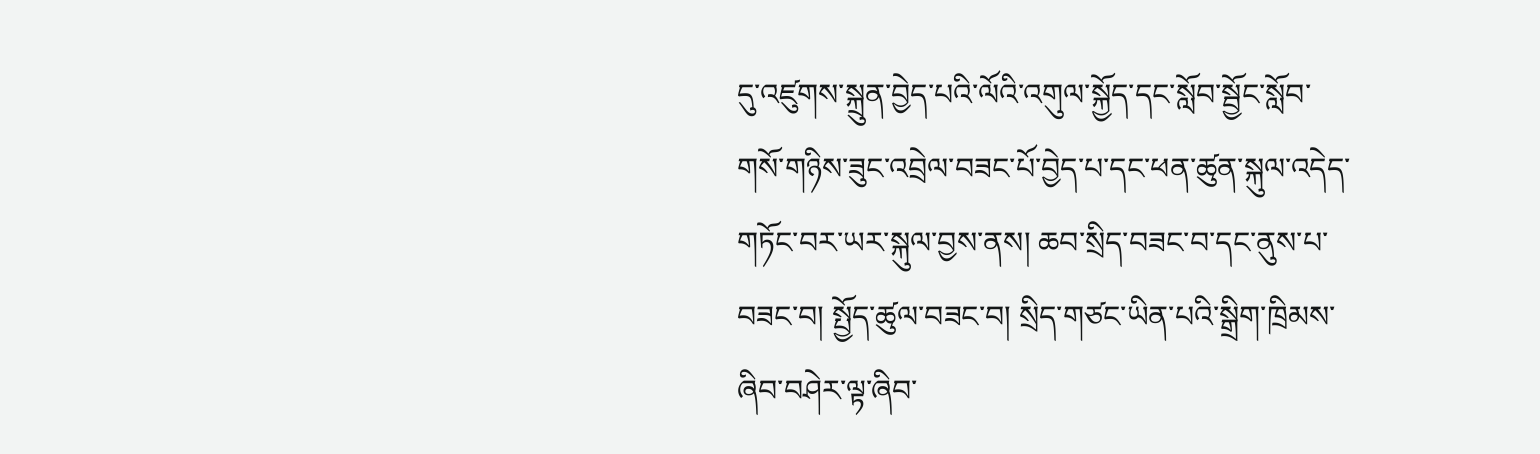དུ་འཛུགས་སྐྲུན་བྱེད་པའི་ལོའི་འགུལ་སྐྱོད་དང་སློབ་སྦྱོང་སློབ་གསོ་གཉིས་ཟུང་འབྲེལ་བཟང་པོ་བྱེད་པ་དང་ཕན་ཚུན་སྐུལ་འདེད་གཏོང་བར་ཡར་སྐུལ་བྱས་ནས། ཆབ་སྲིད་བཟང་བ་དང་ནུས་པ་བཟང་བ། སྤྱོད་ཚུལ་བཟང་བ། སྲིད་གཙང་ཡིན་པའི་སྒྲིག་ཁྲིམས་ཞིབ་བཤེར་ལྟ་ཞིབ་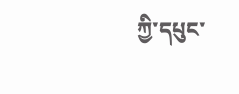ཀྱི་དཔུང་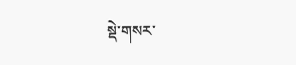སྡེ་གསར་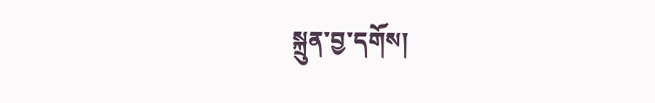སྐྲུན་བྱ་དགོས།